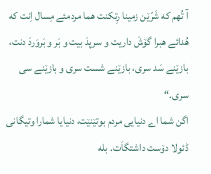آ تُهم که شَرّێن زمینا رِتکنت هما مردمئے مِسال اِنت که هُدائے هبرا گۆشَ داریت و سرپدَ بیت و بَر و بَروَردَ دنت، بازێنے سَد سری، بازێنے شست سری و بازێنے سی سری.“
اگن شما اے دنیایی مردم بوتێنێت، دنیایا شمارا وتیگانی ڈئولا دۆست داشتگاَت. بله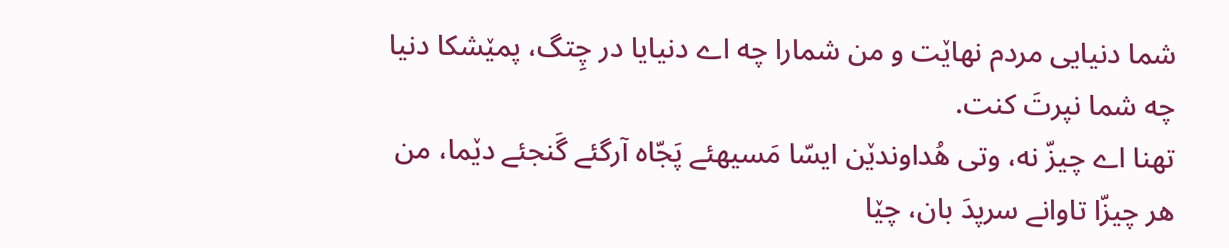شما دنیایی مردم نهاێت و من شمارا چه اے دنیایا در چِتگ، پمێشکا دنیا چه شما نپرتَ کنت.
تهنا اے چیزّ نه، وتی هُداوندێن ایسّا مَسیهئے پَجّاه آرگئے گَنجئے دێما، من هر چیزّا تاوانے سرپدَ بان، چێا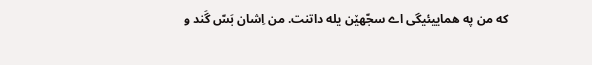که من په هماییئیگی اے سجّهێن یله داتنت. من اِشان بَسّ گَند و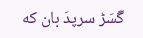گَسَڑ سرپدَ بان که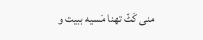منی کَٹّ تهنا مَسیه ببیت و